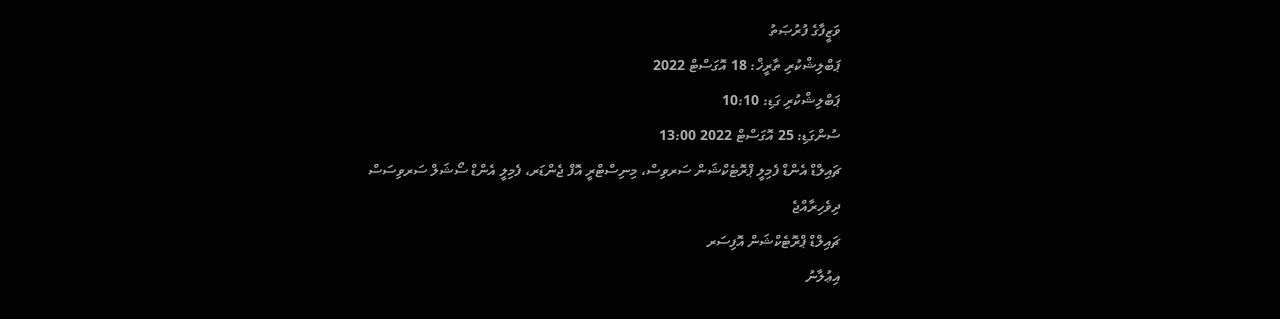ވަޒީފާގެ ފުރުޞަތު
ޕަބްލިޝްކުރި ތާރީޚް: 18 އޮގަސްޓް 2022
ޕަބްލިޝްކުރި ގަޑި: 10:10
ސުންގަޑި: 25 އޮގަސްޓް 2022 13:00
ޗައިލްޑް އެންޑް ފެމިލީ ޕްރޮޓެކްޝަން ސަރވިސް، މިނިސްޓްރީ އޮފް ޖެންޑަރ، ފެމިލީ އެންޑް ސޯޝަލް ސަރވިސަސް
ދިވެހިރާއްޖެ
ޗައިލްޑް ޕްރޮޓެކްޝަން އޮފިސަރ
އިޢުލާނު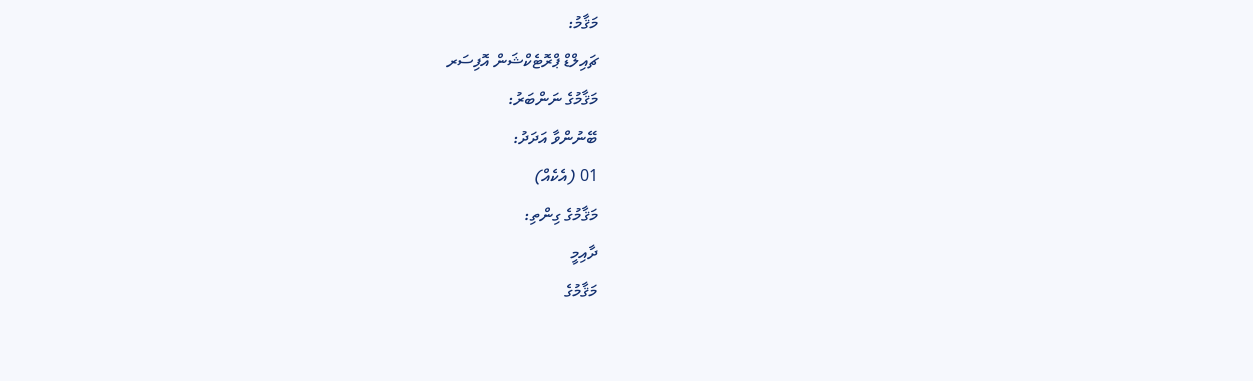މަޤާމު:
ޗައިލްޑް ޕްރޮޓެކްޝަން އޮފިސަރ
މަޤާމުގެ ނަންބަރު:
ބޭނުންވާ އަދަދު:
01 (އެކެއް)
މަޤާމުގެ ގިންތި:
ދާއިމީ
މަޤާމުގެ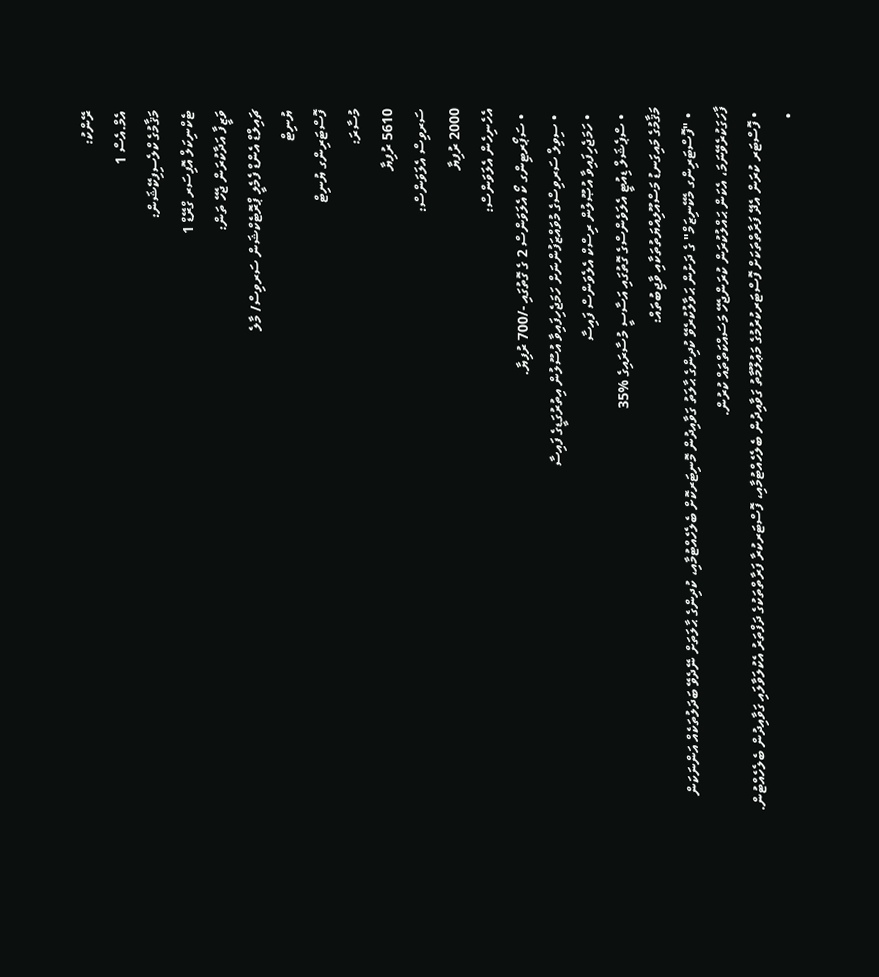ރޭންކު:
އެމް.އެސް 1
މަޤާމުގެ ކްލެސިފިކޭޝަން:
ޓެކްނިކަލް އޮފިސަރ ގްރޭޑް 1
ވަޒީފާ އަދާކުރަން ޖެހޭ ތަން:
ޗައިލްޑް އެންޑް ފެމެލީ ޕްރޮޓެކްޝަން ސަރވިސް/ މާލެ
ޔުނިޓް
ފޮސްޓަރިންގ ޔުނިޓް
މުސާރަ:
5610 ރުފިޔާ
ސަރވިސް އެލަވަންސް:
2000 ރުފިޔާ
އެހެނިހެން އެލަވަންސް:
  • ސަޕޯރޓިންގ ކޯ އެލަވަންސް 2 ގެ ގޮތުގައި -/700 ރުފިޔާ.
  • ސިވިލް ސަރވިސްގެ މުވައްޒަފުންނަށް ހަމަޖެހިފައިވާ އުސޫލުން އިތުރުގަޑީގެ ފައިސާ
  • ހަމަޖެހިފައިވާ އުޞޫލުން ރިސްކް އެލެވަންސް ފައިސާ
  • ސްޕެޝަލް ޑިއުޓީ އެލަވެންސްގެ ގޮތުގައި އަސާސީ މުސާރައިގެ %35
މަޤާމުގެ މައިގަނޑު މަސްއޫލިއްޔަތުތަކާއި ވާޖިބުތައް:
  • "ފޮސްޓަރިންގ މެކޭނިޒަމް" ގެ ދަށުން ޙަވާލުކުރެވޭ ކުދިންގެ ޙާލަތު ގަވާއިދުން މޮނިޓަރކޮށް ބެލެހެއްޓުމާއި، ކުދިންގެ ޙާލަތަށް ނޭދެވޭ ބަދަލުތަކެއް އަންނަކަން ފާހަގަކުރެވޭނަމަ، އެކަން ޙައްލުކުރަން ކުރަންޖެހޭ މަސައްކަތްތައް ކުރުން.
  • ފޮސްޓަރ ކުރަން އެދޭ ފަރާތްތަކަށް ފޮސްޓަރކުރުމުގެ މަޢުލޫމާތު ގަވާއިދުން ބެލެހެއްޓުމާއި، ފޮސްޓަރކުރާ ފަރާތްތަކުގެ ދަފްތަރު އެކުލަވާލައި ގަވާއިދުން ބެލެހެއްޓުން.
  •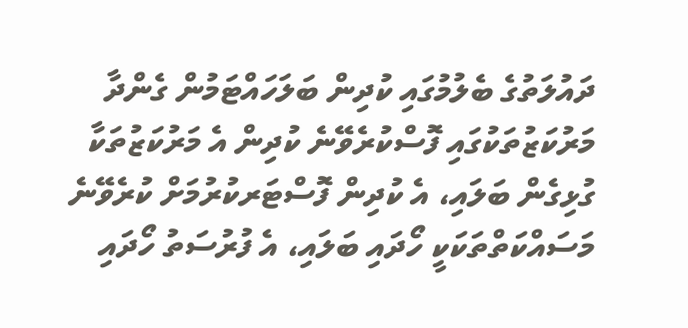ދައުލަތުގެ ބެލުމުގައި ކުދިން ބަލަހައްޓަމުން ގެންދާ މަރުކަޒުތަކުގައި ފޮސްކުރެވޭނެ ކުދިން އެ މަރުކަޒުތަކާ ގުޅިގެން ބަލައި، އެ ކުދިން ފޮސްޓަރކުރުމަށް ކުރެވޭނެ މަސައްކަތްތަކަކީ ހޯދައި ބަލައި، އެ ފުރުސަތު ހޯދައި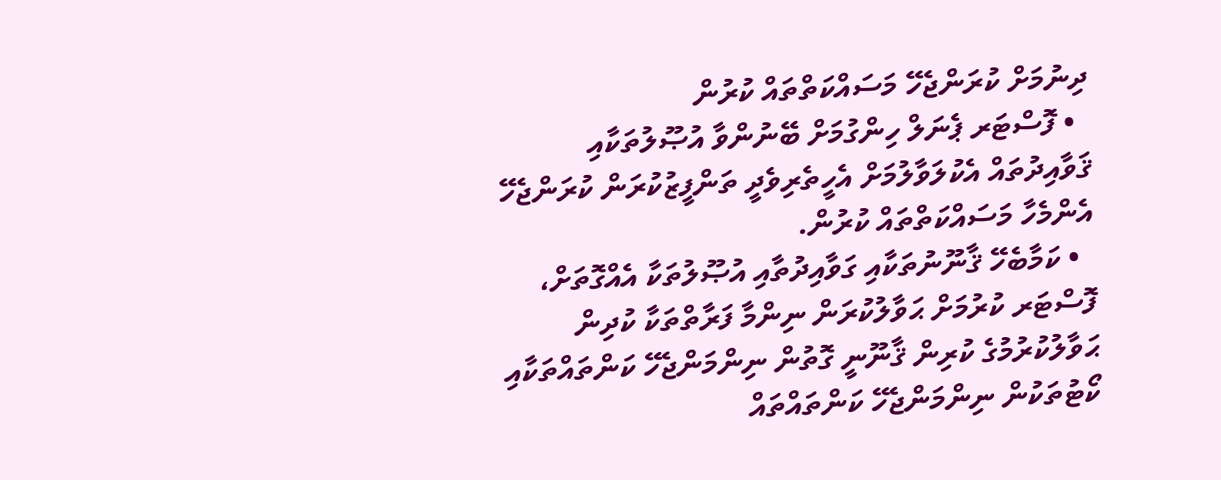ދިނުމަށް ކުރަންޖެހޭ މަސައްކަތްތައް ކުރުން
  • ފޮސްޓަރ ޕެނަލް ހިންގުމަށް ބޭނުންވާ އުޞޫލުތަކާއި ޤަވާއިދުތައް އެކުލަވާލުމަށް އެހީތެރިވެދީ ތަންފީޒުކުރަން ކުރަންޖެހޭ އެންމެހާ މަސައްކަތްތައް ކުރުން.
  • ކަމާބެހޭ ޤާނޫނުތަކާއި ގަވާއިދުތާއި އުޞޫލުތަކާ އެއްގޮތަށް، ފޮސްޓަރ ކުރުމަށް ޙަވާލުކުރަން ނިންމާ ފަރާތްތަކާ ކުދިން ޙަވާލުކުރުމުގެ ކުރިން ޤާނޫނީ ގޮތުން ނިންމަންޖެހޭ ކަންތައްތަކާއި ކޯޓުތަކުން ނިންމަންޖެހޭ ކަންތައްތައް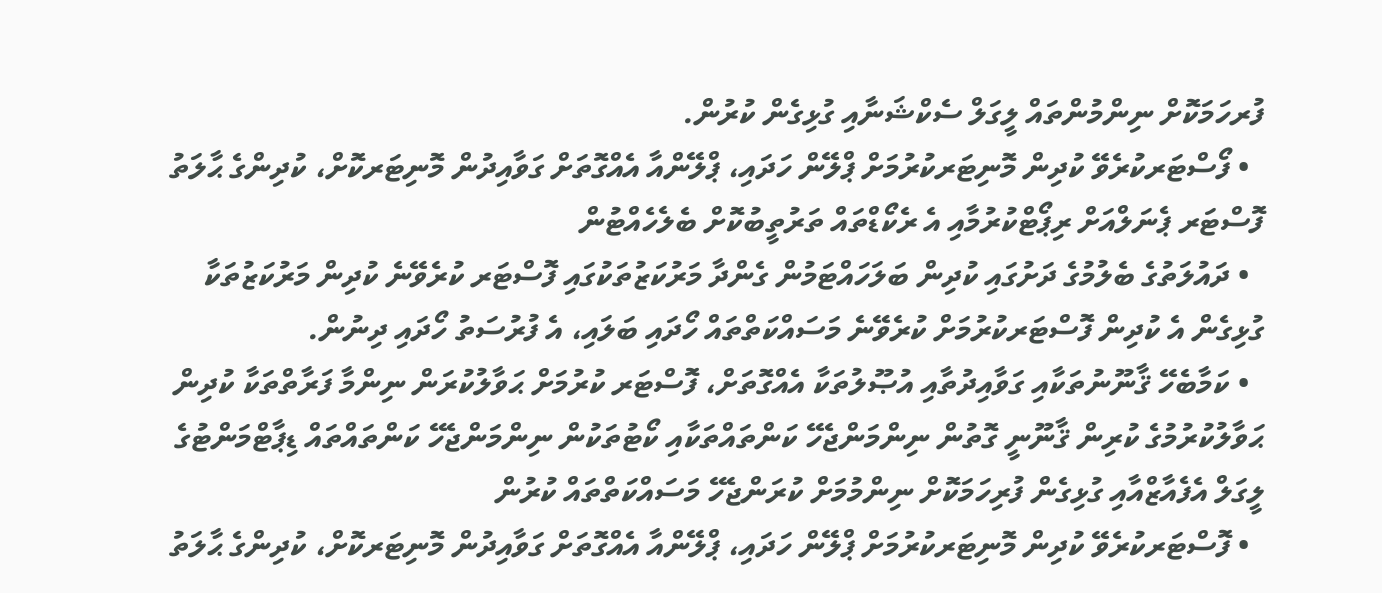ފުރހަމަކޮށް ނިންމުންތައް ލީގަލް ސެކްޝަނާއި ގުޅިގެން ކުރުން.
  • ފޯސްޓަރކުރެވޭ ކުދިން މޮނިޓަރކުރުމަށް ޕްލޭން ހަދައި، ޕްލޭންއާ އެއްގޮތަށް ގަވާއިދުން މޮނިޓަރކޮށް، ކުދިންގެ ޙާލަތު ފޮސްޓަރ ޕެނަލްއަށް ރިޕޯޓްކުރުމާއި އެ ރެކޯޑްތައް ތަރުތީބުކޮށް ބެލެހެއްޓުން
  • ދައުލަތުގެ ބެލުމުގެ ދަށުގައި ކުދިން ބަލަހައްޓަމުން ގެންދާ މަރުކަޒުތަކުގައި ފޮސްޓަރ ކުރެވޭނެ ކުދިން މަރުކަޒުތަކާ ގުޅިގެން އެ ކުދިން ފޮސްޓަރކުރުމަށް ކުރެވޭނެ މަސައްކަތްތައް ހޯދައި ބަލައި، އެ ފުރުސަތު ހޯދައި ދިނުން.
  • ކަމާބެހޭ ޤާނޫނުތަކާއި ގަވާއިދުތާއި އުޞޫލުތަކާ އެއްގޮތަށް، ފޮސްޓަރ ކުރުމަށް ޙަވާލުކުރަން ނިންމާ ފަރާތްތަކާ ކުދިން ޙަވާލުކުރުމުގެ ކުރިން ޤާނޫނީ ގޮތުން ނިންމަންޖެހޭ ކަންތައްތަކާއި ކޯޓުތަކުން ނިންމަންޖެހޭ ކަންތައްތައް ޑިޕާޓްމަންޓުގެ ލީގަލް އެފެއާޒްއާއި ގުޅިގެން ފުރިހަމަކޮށް ނިންމުމަށް ކުރަންޖެހޭ މަސައްކަތްތައް ކުރުން
  • ފޮސްޓަރކުރެވޭ ކުދިން މޮނިޓަރކުރުމަށް ޕްލޭން ހަދައި، ޕްލޭންއާ އެއްގޮތަށް ގަވާއިދުން މޮނިޓަރކޮށް، ކުދިންގެ ޙާލަތު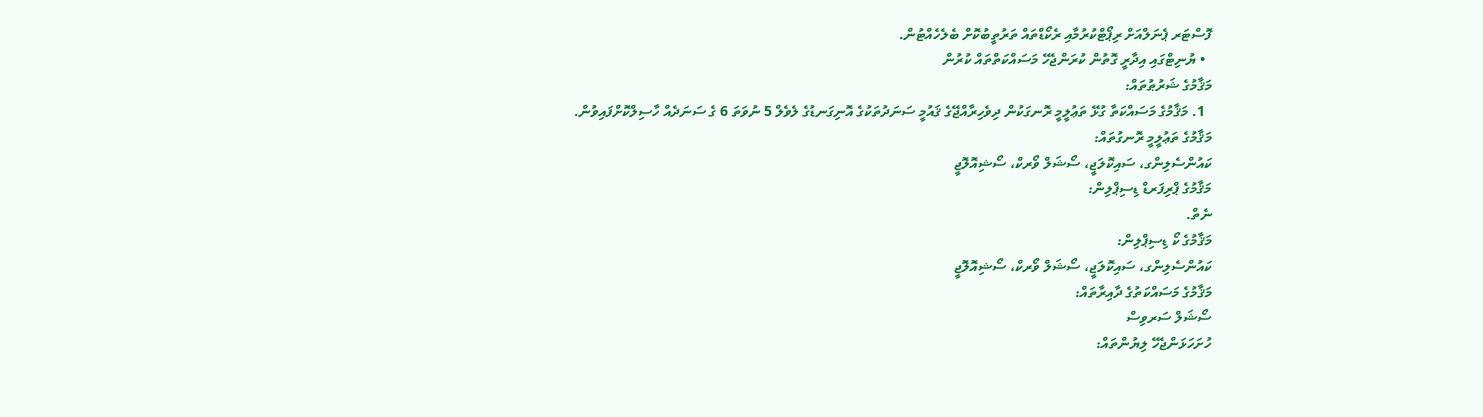ފޮސްޓަރ ޕެނަލްއަށް ރިޕޯޓްކުރުމާއި ރެކޯޑްތައް ތަރުތީބުކޮށް ބެލެހެއްޓުން.
  • ޔުނިޓްގައި އިދާރީ ގޮތުން ކުރަންޖެހޭ މަސައްކަތްތައް ކުރުން
މަޤާމުގެ ޝަރުޠުތައް:
  1. މަޤާމުގެ މަސައްކަތާ ގުޅޭ ތަޢުލީމީ ރޮނގަކުން ދިވެހިރާއްޖޭގެ ޤައުމީ ސަނަދުތަކުގެ އޮނިގަނޑުގެ ލެވެލް 5 ނުވަތަ 6 ގެ ސަނަދެއް ހާސިލްކޮށްފައިވުން.
މަޤާމުގެ ތަޢުލީމީ ރޮނގުތައް:
ކައުންސެލިންގ، ސައިކޮލަޖީ، ސޯޝަލް ވޯރކް، ސޯޝިއޮލޮޖީ
މަޤާމުގެ ޕްރިފަރޑް ޑިސިޕްލިން:
ނެތް.
މަޤާމުގެ ކޯ ޑިސިޕްލިން:
ކައުންސެލިންގ، ސައިކޮލަޖީ، ސޯޝަލް ވޯރކް، ސޯޝިއޮލޮޖީ
މަޤާމުގެ މަސައްކަތުގެ ދާއިރާތައް:
ސޯޝަލް ސަރވިސް
ހުށަހަޅަންޖެހޭ ލިޔުންތައް: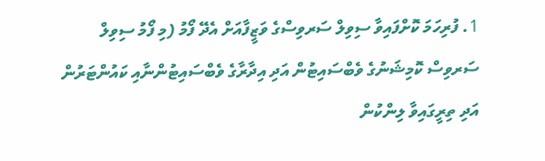1. ފުރިހަމަ ކޮށްފައިވާ ސިވިލް ސަރވިސްގެ ވަޒީފާއަށް އެދޭ ފޯމު (މި ފޯމު ސިވިލް ސަރވިސް ކޮމިޝަނުގެ ވެބްސައިޓުން އަދި އިދާރާގެ ވެބްސައިޓުންނާއި ކައުންޓަރުން އަދި ތިރީގައިވާ ލިންކުން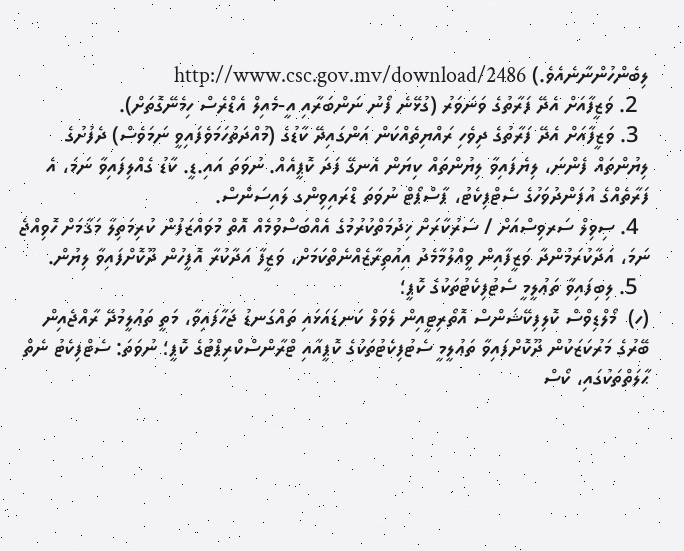ލިބެންހުންނާނެއެވެ.) http://www.csc.gov.mv/download/2486
  2. ވަޒީފާއަށް އެދޭ ފަރާތުގެ ވަނަވަރު (ގުޅޭނެ ފޯނު ނަންބަރާއި އީ-މެއިލް އެޑްރެސް ހިމެނޭގޮތަށް).
  3. ވަޒީފާއަށް އެދޭ ފަރާތުގެ ދިވެހި ރައްޔިތެއްކަން އަންގައިދޭ ކާޑުގެ (މުއްދަތުހަމަވެފައިވީ ނަމަވެސް) ދެފުށުގެ ލިޔުންތައް ފެންނަ، ލިޔެފައިވާ ލިޔުންތައް ކިޔަން އެނގޭ ފަދަ ކޮޕީއެއް. ނުވަތަ އައި.ޑީ. ކާޑު ގެއްލިފައިވާ ނަމަ، އެ ފަރާތެއްގެ އުފަންދުވަހުގެ ސެޓްފިކެޓު، ޕާސްޕޯޓް ނުވަތަ ޑްރައިވިންގ ލައިސަންސް.
  4. ސިވިލް ސަރވިސްއަށް / ސަރުކާރަށް ޚިދުމަތްކުރުމުގެ އެއްބަސްވުމެއް އޮތް މުވައްޒަފުން ކުރިމަތިލާ މަޤާމަށް ހޮވިއްޖެ ނަމަ، އަދާކުރަމުންދާ ވަޒީފާއިން ވީއްލުމާމެދު އިއުތިރާޒެއްނެތްކަމަށް، ވަޒީފާ އަދާކުރާ އޮފީހުން ދޫކޮށްފައިވާ ލިޔުން.
  5. ލިބިފައިވާ ތަޢުލީމީ ސެޓުފިކެޓުތަކުގެ ކޮޕީ؛
(ހ)  މޯލްޑިވްސް ކޮލިފިކޭޝަންސް އޮތޯރިޓީއިން ލެވަލް ކަނޑައަޅައި ތައްގަނޑު ޖަހާފައިވާ، މަތީ ތަޢުލީމުދޭ ރާއްޖެއިން ބޭރުގެ މަރުކަޒަކުން ދޫކޮށްފައިވާ ތަޢުލީމީ ސެޓުފިކެޓުތަކުގެ ކޮޕީއާއި ޓްރާންސްކްރިޕްޓުގެ ކޮޕީ؛ ނުވަތަ: ސެޓްފިކެޓު ނެތް ޙާލަތްތަކުގައި، ކޯސް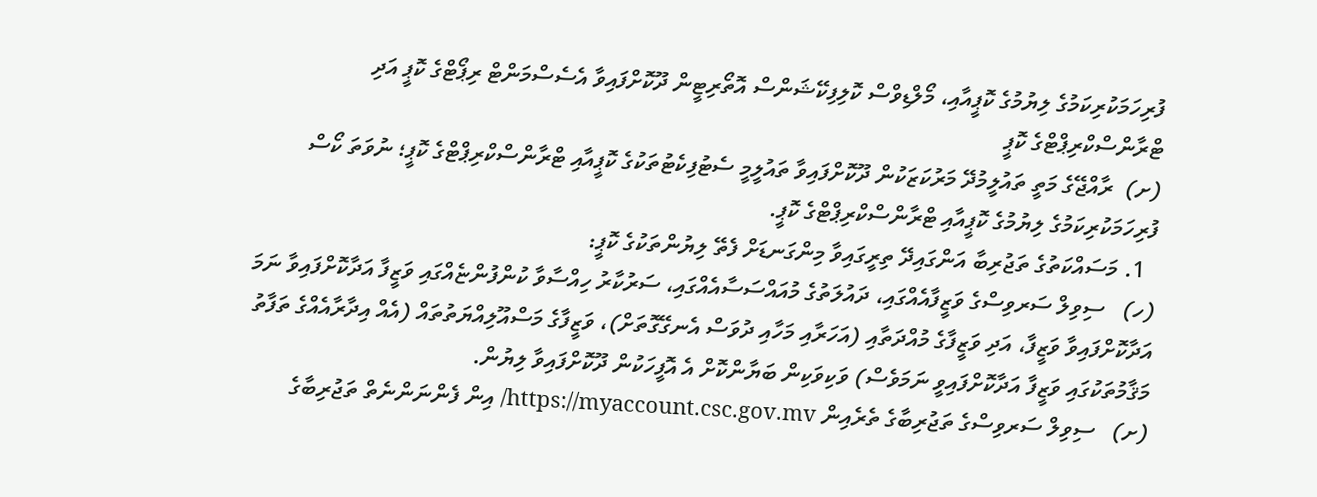ފުރިހަމަކުރިކަމުގެ ލިޔުމުގެ ކޮޕީއާއި، މޯލްޑިވްސް ކޮލިފިކޭޝަންސް އޮތޯރިޓީން ދޫކޮށްފައިވާ އެސެސްމަންޓް ރިޕޯޓްގެ ކޮޕީ އަދި ޓްރާންސްކްރިޕްޓްގެ ކޮޕީ
(ށ)  ރާއްޖޭގެ މަތީ ތައުލީމުދޭ މަރުކަޒަކުން ދޫކޮށްފައިވާ ތައުލީމީ ސެޓުފިކެޓުތަކުގެ ކޮޕީއާއި ޓްރާންސްކްރިޕްޓްގެ ކޮޕީ؛ ނުވަތަ ކޯސް ފުރިހަމަކުރިކަމުގެ ލިޔުމުގެ ކޮޕީއާއި ޓްރާންސްކްރިޕްޓްގެ ކޮޕީ.
  1. މަސައްކަތުގެ ތަޖުރިބާ އަންގައިދޭ ތިރީގައިވާ މިންގަނޑަށް ފެތޭ ލިޔުންތަކުގެ ކޮޕީ:
(ހ)   ސިވިލް ސަރވިސްގެ ވަޒީފާއެއްގައި، ދައުލަތުގެ މުއައްސަސާއެއްގައި، ސަރުކާރު ހިއްސާވާ ކުންފުންޏެއްގައި ވަޒީފާ އަދާކޮށްފައިވާ ނަމަ އަދާކޮށްފައިވާ ވަޒީފާ، އަދި ވަޒީފާގެ މުއްދަތާއި (އަހަރާއި މަހާއި ދުވަސް އެނގޭގޮތަށް)، ވަޒީފާގެ މަސްއޫލިއްޔަތުތައް (އެއް އިދާރާއެއްގެ ތަފާތު މަޤާމުތަކުގައި ވަޒީފާ އަދާކޮށްފައިވީ ނަމަވެސް) ވަކިވަކިން ބަޔާންކޮށް އެ އޮފީހަކުން ދޫކޮށްފައިވާ ލިޔުން.
(ށ)   ސިވިލް ސަރވިސްގެ ތަޖުރިބާގެ ތެރެއިން https://myaccount.csc.gov.mv/ އިން ފެންނަންނެތް ތަޖުރިބާގެ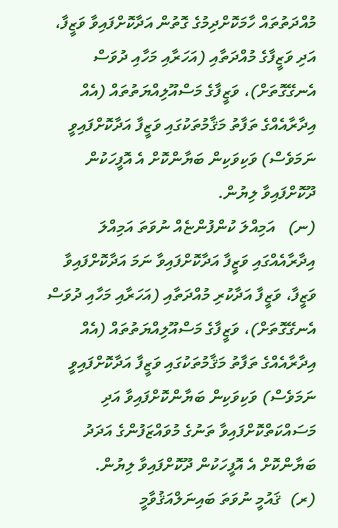މުއްދަތުތައް ހާމަކޮށްދިމުގެ ގޮތުން އަދާކޮށްފައިވާ ވަޒީފާ، އަދި ވަޒީފާގެ މުއްދަތާއި (އަހަރާއި މަހާއި ދުވަސް އެނގޭގޮތަށް)، ވަޒީފާގެ މަސްއޫލިއްޔަތުތައް (އެއް އިދާރާއެއްގެ ތަފާތު މަޤާމުތަކުގައި ވަޒީފާ އަދާކޮށްފައިވީ ނަމަވެސް) ވަކިވަކިން ބަޔާންކޮށް އެ އޮފީހަކުން ދޫކޮށްފައިވާ ލިޔުން.
(ނ)   އަމިއްލަ ކުންފުންޏެއް ނުވަތަ އަމިއްލަ އިދާރާއެއްގައި ވަޒީފާ އަދާކޮށްފައިވާ ނަމަ އަދާކޮށްފައިވާ ވަޒީފާ، ވަޒީފާ އަދާކުރި މުއްދަތާއި (އަހަރާއި މަހާއި ދުވަސް އެނގޭގޮތަށް)، ވަޒީފާގެ މަސްއޫލިއްޔަތުތައް (އެއް އިދާރާއެއްގެ ތަފާތު މަޤާމުތަކުގައި ވަޒީފާ އަދާކޮށްފައިވީ ނަމަވެސް) ވަކިވަކިން ބަޔާންކޮށްފައިވާ އަދި މަސައްކަތްކޮށްފައިވާ ތަނުގެ މުވައްޒަފުންގެ އަދަދު ބަޔާންކޮށް އެ އޮފީހަކުން ދޫކޮށްފައިވާ ލިޔުން.
(ރ)  ޤައުމީ ނުވަތަ ބައިނަލްއަޤުވާމީ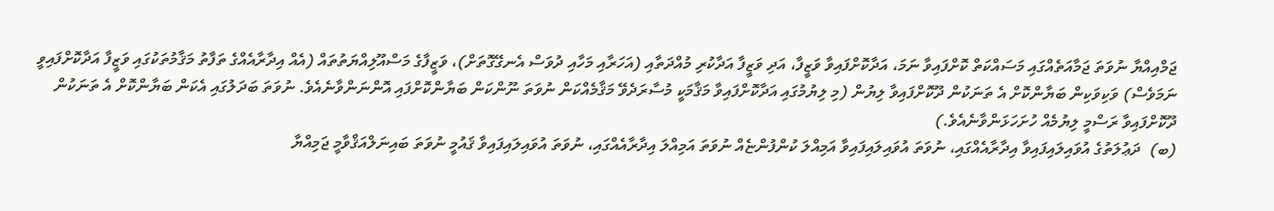ޖަމްއިއްޔާ ނުވަތަ ޖަމާއަތެއްގައި މަސައްކަތް ކޮށްފައިވާ ނަމަ، އަދާކޮށްފައިވާ ވަޒީފާ، އަދި ވަޒީފާ އަދާކުރި މުއްދަތާއި (އަހަރާއި މަހާއި ދުވަސް އެނގޭގޮތަށް)، ވަޒީފާގެ މަސްއޫލިއްޔަތުތައް (އެއް އިދާރާއެއްގެ ތަފާތު މަޤާމުތަކުގައި ވަޒީފާ އަދާކޮށްފައިވީ ނަމަވެސް) ވަކިވަކިން ބަޔާންކޮށް އެ ތަނަކުން ދޫކޮށްފައިވާ ލިޔުން (މި ލިޔުމުގައި އަދާކޮށްފައިވާ މަޤާމަކީ މުސާރަދެވޭ މަޤާމެއްކަން ނުވަތަ ނޫންކަން ބަޔާންކޮށްފައި އޮންނަންވާނެއެވެ. ނުވަތަ ބަދަލުގައި އެކަން ބަޔާންކޮށް އެ ތަނަކުން ދޫކޮށްފައިވާ ރަސްމީ ލިޔުމެއް ހުށަހަޅަންވާނެއެވެ.)
(ބ)  ދަޢުލަތުގެ އުވައިލައިފައިވާ އިދާރާއެއްގައި، ނުވަތަ އުވައިލައިފައިވާ އަމިއްލަ ކުންފުންޏެއް ނުވަތަ އަމިއްލަ އިދާރާއެއްގައި، ނުވަތަ އުވައިލައިފައިވާ ޤައުމީ ނުވަތަ ބައިނަލްއަޤްވާމީ ޖަމިއްޔާ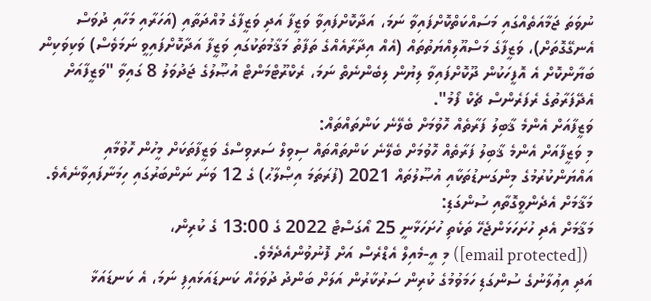ނުވަތަ ޖަމާއަތެއްގައި މަސައްކަތްކޮށްފައިވާ ނަމަ، އަދާކޮށްފައިވާ ވަޒީފާ އަދި ވަޒީފާގެ މުއްދަތާއި (އަހަރާއި މަހާއި ދުވަސް އެނގޭގޮތަށް)، ވަޒީފާގެ މަސްއޫލިއްޔަތުތައް (އެއް އިދާރާއެއްގެ ތަފާތު މަޤާމުތަކުގައި ވަޒީފާ އަދާކޮށްފައިވީ ނަމަވެސް) ވަކިވަކިން ބަޔާންކޮށް އެ އޮފީހަކުން ދޫކޮށްފައިވާ ލިޔުން ލިބެންނެތް ނަމަ، ރެކްރޫޓްމަންޓް އުޞޫލުގެ ޖަދުވަލު 8 ގައިވާ "ވަޒީފާއަށް އެދޭފަރާތުގެ ރެފަރެންސް ޗެކް ފޯމު".
ވަޒީފާއަށް އެންމެ ޤާބިލު ފަރާތެއް ހޮވުމަށް ބެލޭނެ ކަންތައްތައް:
މި ވަޒީފާއަށް އެންމެ ޤާބިލު ފަރާތެއް ހޮވުމަށް ބެލޭނެ ކަންތައްތައް ސިވިލް ސަރވިސްގެ ވަޒީފާތަކަށް މީހުން ހޮވުމާއި އައްޔަންކުރުމުގެ މިންގަނޑުތަކާއި އުޞޫލުތައް 2021 (ފުރަތަމަ އިޞްލާޙު) ގެ 12 ވަނަ ނަންބަރުގައި ހިމަނާފައިވާނެއެވެ.
މަޤާމަށް އެދެންވީގޮތާއި ސުންގަޑި:
މަޤާމަށް އެދި ހުށަހަޅަންޖެހޭ ތަކެތި ހުށަހަޅާނީ 25 އޯގަސްޓް 2022 ގެ 13:00 ގެ ކުރިން،
 ([email protected]) މި އީ-މެއިލް އެޑްރެސް އަށް ފޮނުވުންއެދެމެވެ.
އަދި އިޢުލާނުގެ ސުންގަޑި ހަމަވުމުގެ ކުރިން ސަރުކާރުން އަލަށް ބަންދު ދުވަހެއް ކަނޑައަޅައިފި ނަމަ، އެ ކަނޑައަޅާ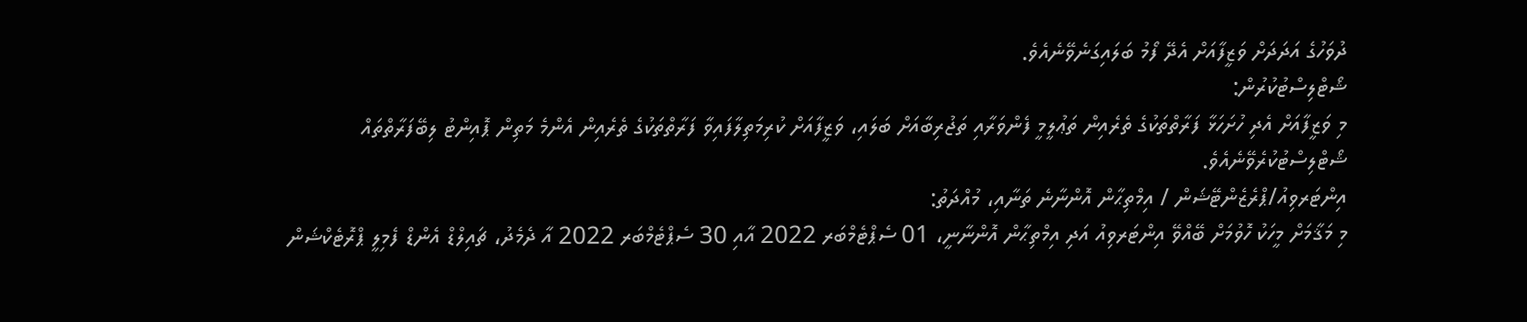ދުވަހުގެ އަދަދަށް ވަޒީފާއަށް އެދޭ ފޯމު ބަލައިގަނެވޭނެއެވެ.
ޝޯޓްލިސްޓުކުރުން:
މި ވަޒީފާއަށް އެދި ހުށަހަޅާ ފަރާތްތަކުގެ ތެރެއިން ތަޢުލީމީ ފެންވަރާއި ތަޖުރިބާއަށް ބަލައި، ވަޒީފާއަށް ކުރިމަތިލާފައިވާ ފަރާތްތަކުގެ ތެރެއިން އެންމެ މަތިން ޕޮއިންޓު ލިބޭފަރާތްތައް ޝޯޓްލިސްޓުކުރެވޭނެއެވެ.
އިންޓަރވިއު/ޕްރެޒެންޓޭޝަން / އިމްތިޙާން އޮންނާނެ ތަނާއި، މުއްދަތު:
މި މަޤާމަށް މީހަކު ހޮވުމަށް ބޭއްވޭ އިންޓަރވިއު އަދި އިމްތިޙާން އޮންނާނީ، 01 ސެޕްޓެމްބަރ 2022 އާއި 30 ސެޕްޓެމްބަރ 2022 އާ ދެމެދު، ޗައިލްޑް އެންޑް ފެމިލީ ޕްރޮޓެކްޝަން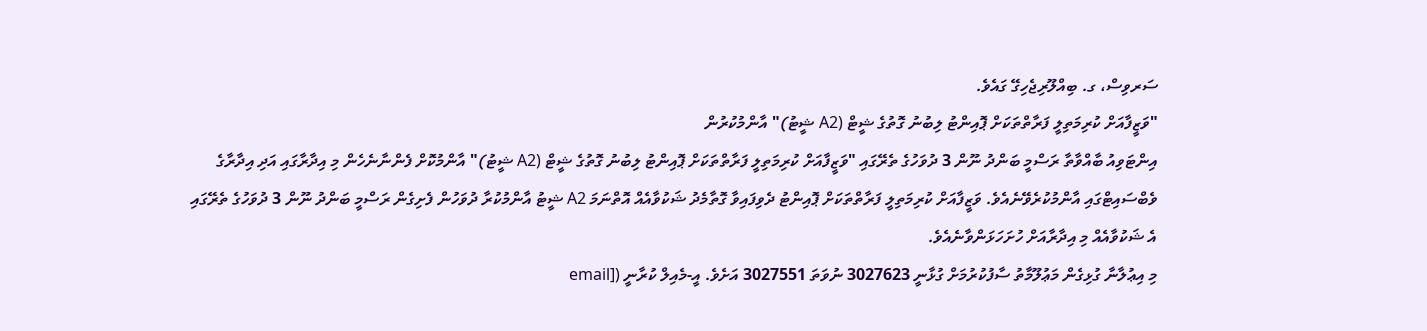ސަރވިސް، ގ. ބިއްލޫރިޖެހިގޭ ގައެވެ.
"ވަޒީފާއަށް ކުރިމަތިލީ ފަރާތްތަކަށް ޕޮއިންޓު ލިބުނު ގޮތުގެ ޝީޓް (A2 ޝީޓު)" އާންމުކުރުން
އިންޓަވިއު ބާއްވާތާ ރަސްމީ ބަންދު ނޫން 3 ދުވަހުގެ ތެރޭގައި "ވަޒީފާއަށް ކުރިމަތިލީ ފަރާތްތަކަށް ޕޮއިންޓު ލިބުނު ގޮތުގެ ޝީޓް (A2 ޝީޓު)" އާންމުކޮށް ފެންނާނެހެން މި އިދާރާގައި އަދި އިދާރާގެ ވެބްސައިޓްގައި އާންމުކުރެވޭނެއެވެ. ވަޒީފާއަށް ކުރިމަތިލީ ފަރާތްތަކަށް ޕޮއިންޓު ދެވިފައިވާ ގޮތާމެދު ޝަކުވާއެއް އޮތްނަމަ A2 ޝީޓު އާންމުކުރާ ދުވަހުން ފެށިގެން ރަސްމީ ބަންދު ނޫން 3 ދުވަހުގެ ތެރޭގައި އެ ޝަކުވާއެއް މި އިދާރާއަށް ހުށަހަޅަންވާނެއެވެ.
މި އިޢުލާނާ ގުޅިގެން މަޢުލޫމާތު ސާފުކުރުމަށް ގުޅާނީ 3027623 ނުވަތަ 3027551 އަށެވެ. އީ-މެއިލް ކުރާނީ ([email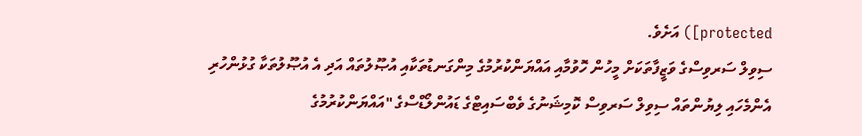protected]) އަށެވެ.
ސިވިލް ސަރވިސްގެ ވަޒީފާތަކަށް މީހުން ހޮވުމާއި އައްޔަންކުރުމުގެ މިންގަނޑުތަކާއި އުޞޫލުތައް އަދި އެ އުޞޫލުތަކާ ގުޅުންހުރި އެންމެހައި ލިޔުންތައް ސިވިލް ސަރވިސް ކޮމިޝަނުގެ ވެބްސައިޓްގެ ޑައުންލޯޑްސްގެ "އައްޔަންކުރުމުގެ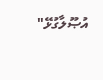އުޞޫލާގުޅޭ"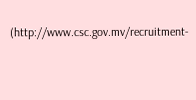(http://www.csc.gov.mv/recruitment-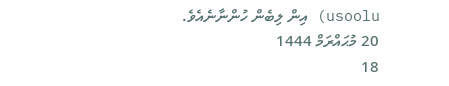usoolu) އިން ލިބެން ހުންނާނެއެވެ.
20 މުޙައްރަމް 1444
18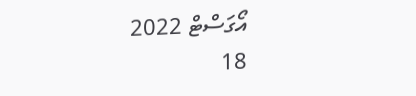އޯގަސްޓް 2022
18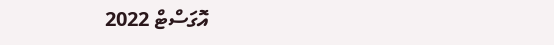އޮގަސްޓް 2022